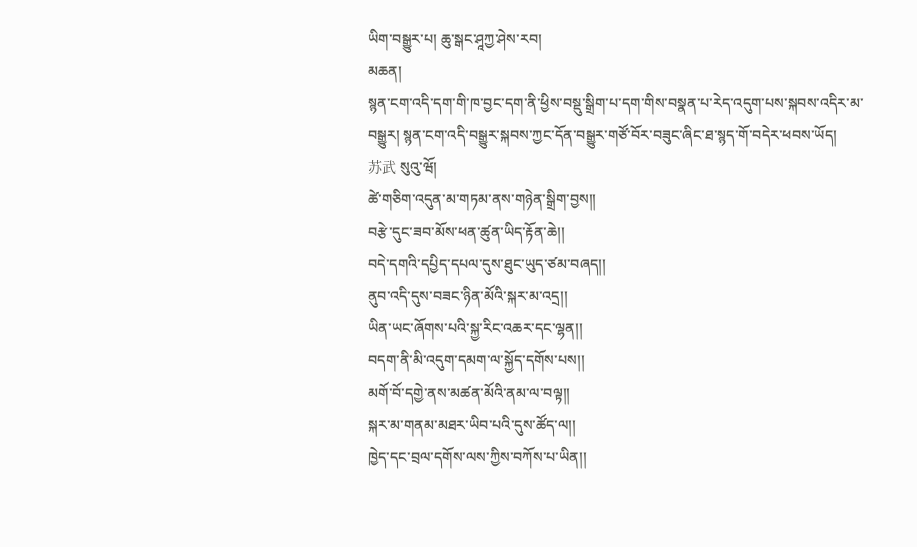ཡིག་བསྒྱུར་པ། ཆུ་སྒང་ཤཱཀྱ་ཤེས་རབ།
མཆན།
སྙན་ངག་འདི་དག་གི་ཁ་བྱང་དག་ནི་ཕྱིས་བསྡུ་སྒྲིག་པ་དག་གིས་བསྣན་པ་རེད་འདུག་པས་སྐབས་འདིར་མ་བསྒྱུར། སྙན་ངག་འདི་བསྒྱུར་སྐབས་ཀྱང་དོན་བསྒྱུར་གཙོ་བོར་བཟུང་ཞིང་ཐ་སྙད་གོ་བདེར་ཕབས་ཡོད།
苏武 སུའུ་ཝོ།
ཚེ་གཅིག་འདུན་མ་གཏམ་ནས་གཉེན་སྒྲིག་བྱས།།
བརྩེ་དུང་ཟབ་མོས་ཕན་ཚུན་ཡིད་རྟོན་ཆེ།།
བདེ་དགའི་དཔྱིད་དཔལ་དུས་ཐུང་ཡུད་ཙམ་བཞད།།
ནུབ་འདི་དུས་བཟང་ཉིན་མོའི་སྐར་མ་འདྲ།།
ཡིན་ཡང་ཞོགས་པའི་སྐྱ་རིང་འཆར་དང་ལྷན།།
བདག་ནི་མི་འདུག་དམག་ལ་སྐྱོད་དགོས་པས།།
མགོ་བོ་དགྱེ་ནས་མཚན་མོའི་ནམ་ལ་བལྟ།།
སྐར་མ་གནམ་མཐར་ཡིབ་པའི་དུས་ཚོད་ལ།།
ཁྱེད་དང་བྲལ་དགོས་ལས་ཀྱིས་བཀོས་པ་ཡིན།།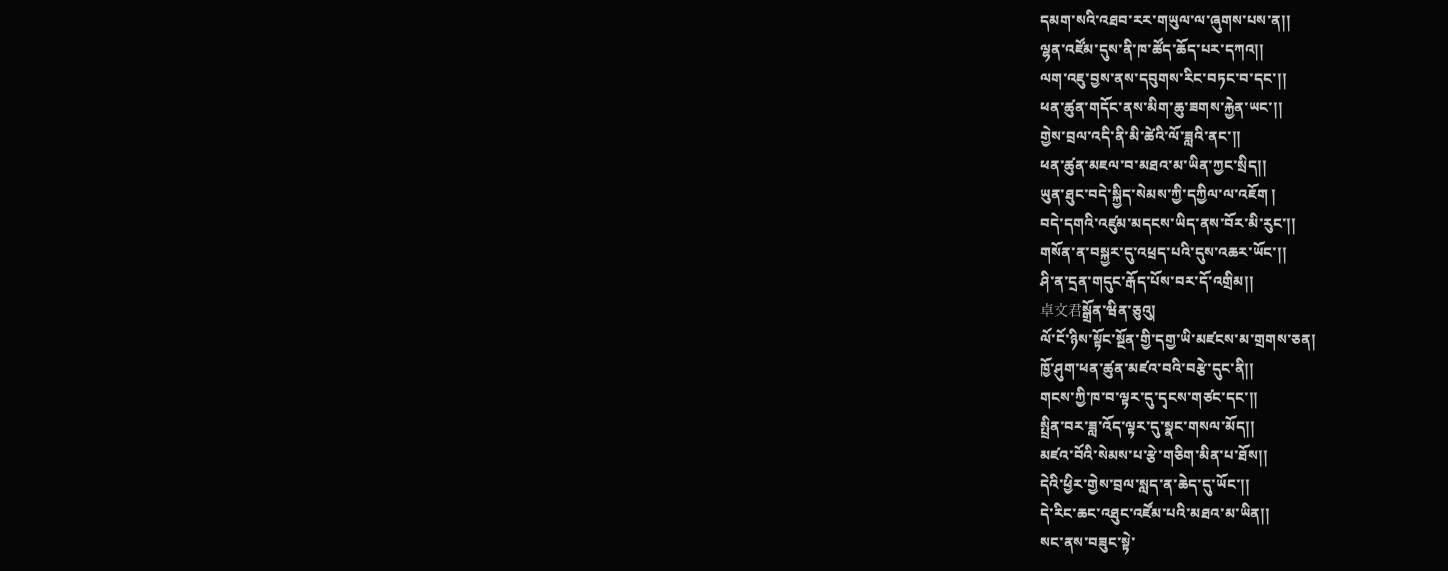དམག་སའི་འཐབ་རར་གཡུལ་ལ་ཞུགས་པས་ན།།
ལྷན་འཛོམ་དུས་ནི་ཁ་ཚོད་ཆོད་པར་དཀའ།།
ལག་འཇུ་བྱས་ནས་དབུགས་རིང་བཏང་བ་དང་།།
ཕན་ཚུན་གདོང་ནས་མིག་ཆུ་ཟགས་རྐྱེན་ཡང་།།
གྱེས་བྲལ་འདི་ནི་མི་ཚེའི་ལོ་ཟླའི་ནང་།།
ཕན་ཚུན་མཇལ་བ་མཐའ་མ་ཡིན་ཀྱང་སྲིད།།
ཡུན་ཐུང་བདེ་སྐྱིད་སེམས་ཀྱི་དཀྱིལ་ལ་འཇོག །
བདེ་དགའི་འཛུམ་མདངས་ཡིད་ནས་བོར་མི་རུང་།།
གསོན་ན་བསྐྱར་དུ་འཕྲད་པའི་དུས་འཆར་ཡོང་།།
ཤི་ན་དྲན་གདུང་རྒོད་པོས་བར་དོ་འགྲིམ།།
卓文君སྒྲོན་ཝིན་ཅུའུ།
ལོ་ངོ་ཉིས་སྟོང་སྔོན་གྱི་དགྱ་ཡི་མཛངས་མ་གྲགས་ཅན།
ཁྱོ་ཤུག་ཕན་ཚུན་མཛའ་བའི་བརྩེ་དུང་ནི།།
གངས་ཀྱི་ཁ་བ་ལྟར་དུ་དྭངས་གཙང་དང་།།
སྤྲིན་བར་ཟླ་འོད་ལྟར་དུ་སྣང་གསལ་མོད།།
མཛའ་བོའི་སེམས་པ་རྩེ་གཅིག་མིན་པ་ཐོས།།
དེའི་ཕྱིར་གྱེས་བྲལ་སླད་ན་ཆེད་དུ་ཡོང་།།
དེ་རིང་ཆང་འཐུང་འཛོམ་པའི་མཐའ་མ་ཡིན།།
སང་ནས་བཟུང་སྟེ་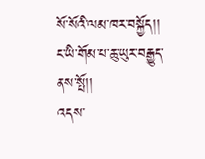སོ་སོའི་ལམ་ཁར་བསྐྱོད།།
ང་ཡི་གོམ་པ་ཆུ་ཡུར་བརྒྱུད་ནས་སྤོ།།
འདས་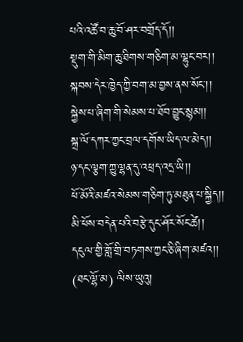པའི་འཚོ་བ་ཆུ་བོ་ཤར་བགྲོད་དོ།།
སྡུག་གི་མིག་ཆུ་ཐིགས་གཅིག་མ་ལྷུང་བར།།
སྐབས་དེར་ཁྱེད་ཀྱི་བག་མ་བྱས་ནས་སོང་།།
སྐྱེས་པ་ཞིག་གི་སེམས་པ་ཐོབ་བྱུང་སྙམ།།
སྐྲ་ལོ་དཀར་ཀྱང་བྲལ་དགོས་ཡིད་ལ་མེད།།
ཉ་དང་ལྕག་ཀྱུ་ལྷན་དུ་འཕྲད་འདྲ་ཡི།།
ཕོ་མོའི་མཛའ་སེམས་གཅིག་ཏུ་མཐུན་པ་སྐྱིད།།
མི་ཕོས་བདེན་པའི་བརྩེ་དུང་ཤོར་སོང་ཚེ།།
དངུལ་གྱི་གློ་གྲི་བཏགས་ཀྱང་ཅི་ཞིག་མཛའ།།
(ཐང་ལྷོ་མ) ལིས་ཡུའུ།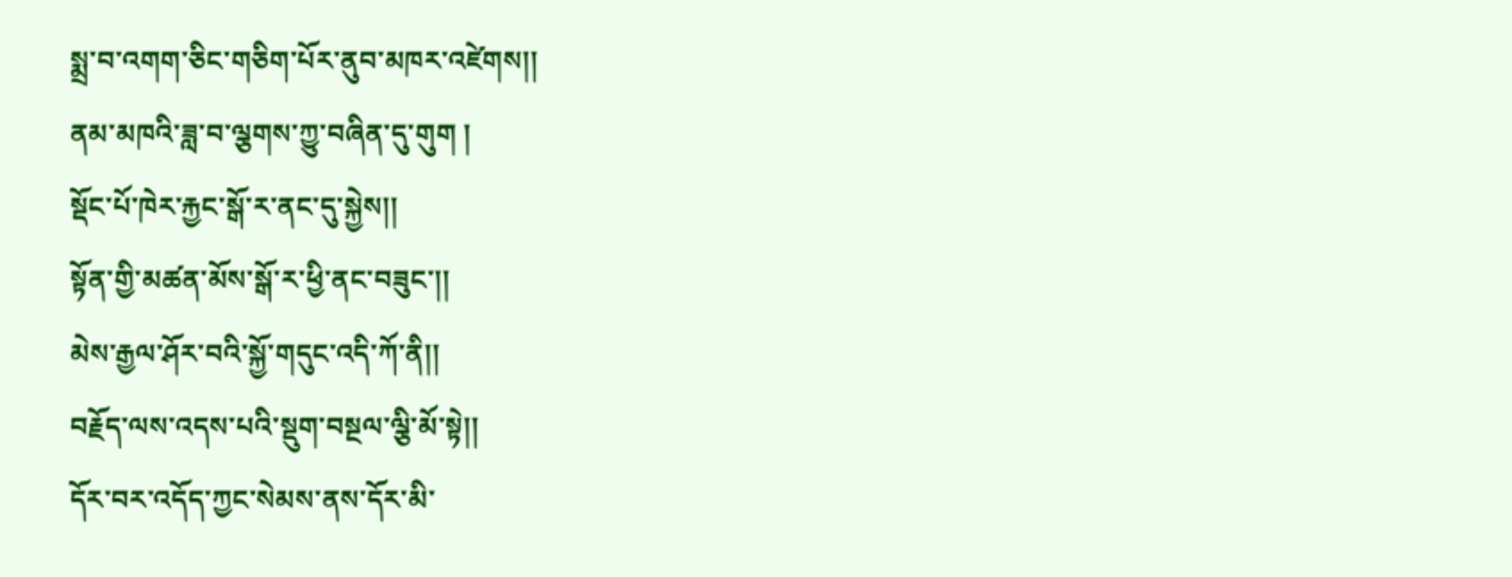སྨྲ་བ་འགག་ཅིང་གཅིག་པོར་ནུབ་མཁར་འཛེགས།།
ནམ་མཁའི་ཟླ་བ་ལྕགས་ཀྱུ་བཞིན་དུ་གུག །
སྡོང་པོ་ཁེར་རྐྱང་སྒོ་ར་ནང་དུ་སྐྱེས།།
སྟོན་གྱི་མཚན་མོས་སྒོ་ར་ཕྱི་ནང་བཟུང་།།
མེས་རྒྱལ་ཤོར་བའི་སྐྱོ་གདུང་འདི་ཀོ་ནི།།
བརྗོད་ལས་འདས་པའི་སྡུག་བསྔལ་ལྕི་མོ་སྟེ།།
དོར་བར་འདོད་ཀྱང་སེམས་ནས་དོར་མི་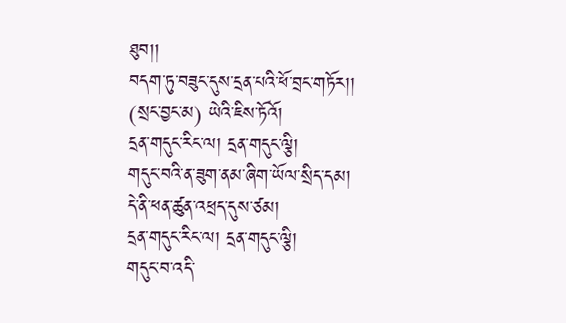ཐུབ།།
བདག་ཏུ་བཟུང་དུས་དྲན་པའི་ཕོ་བྲང་གཏོར།།
(སྲང་བྱང་མ) ཡེའི་ཇིས་ཏོའོ།
དྲན་གདུང་རིང་ལ། དྲན་གདུང་ལྕི།
གདུང་བའི་ན་ཟུག་ནམ་ཞིག་ཡོལ་སྲིད་དམ།
དེ་ནི་ཕན་ཚུན་འཕྲད་དུས་ཙམ།
དྲན་གདུང་རིང་ལ། དྲན་གདུང་ལྕི།
གདུང་བ་འདི་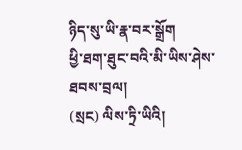ཉིད་སུ་ཡི་རྣ་བར་སྒྲོག
ཕྱི་ཐག་ཐུང་བའི་མི་ཡིས་ཤེས་ཐབས་བྲལ།
(སྲང) ལིས་ཏྲི་ཡིའི།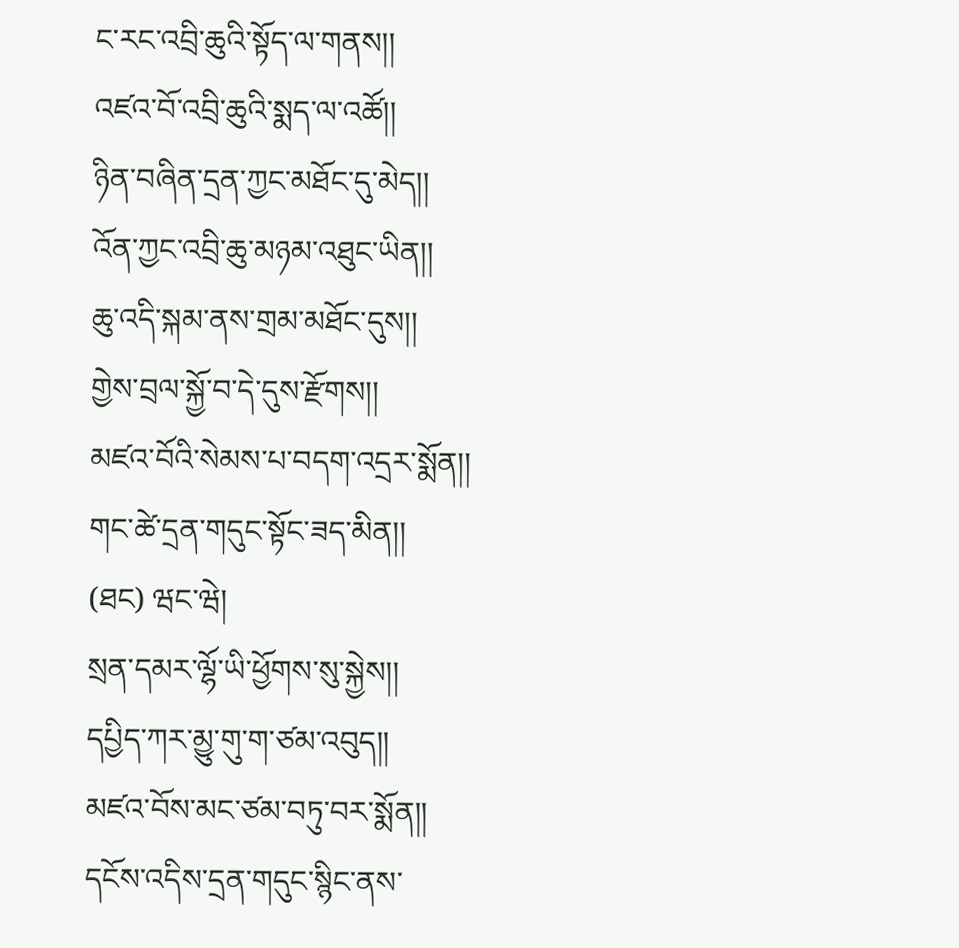ང་རང་འབྲི་ཆུའི་སྟོད་ལ་གནས།།
འཛའ་བོ་འབྲི་ཆུའི་སྨད་ལ་འཚོ།།
ཉིན་བཞིན་དྲན་ཀྱང་མཐོང་དུ་མེད།།
འོན་ཀྱང་འབྲི་ཆུ་མཉམ་འཐུང་ཡིན།།
ཆུ་འདི་སྐམ་ནས་གྲམ་མཐོང་དུས།།
གྱེས་བྲལ་སྐྱོ་བ་དེ་དུས་རྫོགས།།
མཛའ་བོའི་སེམས་པ་བདག་འདྲར་སྨོན།།
གང་ཚེ་དྲན་གདུང་སྟོང་ཟད་མིན།།
(ཐང) ཝང་ཝེ།
སྲན་དམར་ལྷོ་ཡི་ཕྱོགས་སུ་སྐྱེས།།
དཔྱིད་ཀར་མྱུ་གུ་ག་ཙམ་འབུད།།
མཛའ་བོས་མང་ཙམ་བཏུ་བར་སྨོན།།
དངོས་འདིས་དྲན་གདུང་སྙིང་ནས་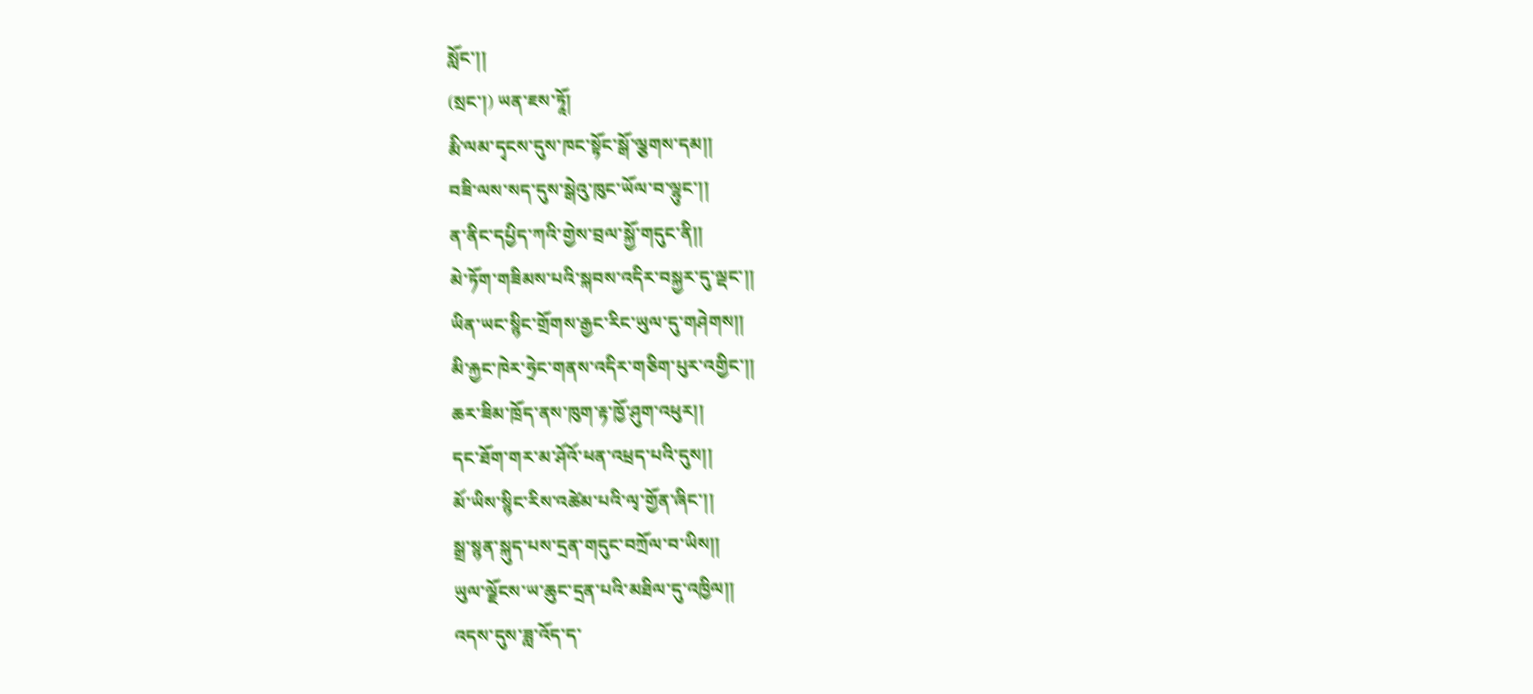སློང་།།
(སྲང་།) ཡན་ཇས་ཏཱོ།
རྨི་ལམ་དྭངས་དུས་ཁང་སྟོང་སྒོ་ལྕགས་དམ།།
བཟི་ལས་སད་དུས་སྒེའུ་ཁུང་ཡོལ་བ་ལྷུང་།།
ན་ནིང་དཔྱིད་ཀའི་གྱེས་བྲལ་སྐྱོ་གདུང་ནི།།
མེ་ཏོག་གཟིམས་པའི་སྐབས་འདིར་བསྐྱར་དུ་ལྡང་།།
ཡིན་ཡང་སྙིང་གྲོགས་རྒྱང་རིང་ཡུལ་དུ་གཤེགས།།
མི་རྐྱང་ཁེར་ཧྲེང་གནས་འདིར་གཅིག་པུར་འགྱིང་།།
ཆར་ཟིམ་ཁྲོད་ནས་ཁུག་རྟ་ཁྱོ་ཤུག་འཕུར།།
དང་ཐོག་གར་མ་ཤོའོ་ཕན་འཕྲད་པའི་དུས།།
མོ་ཡིས་སྙིང་རིས་འཚེམ་པའི་ལྭ་གྱོན་ཞིང་།།
སྒྲ་སྙན་སྐུད་པས་དྲན་གདུང་བཀྲོལ་བ་ཡིས།།
ཡུལ་ལྗོངས་ཡ་ཆུང་དྲན་པའི་མཐིལ་དུ་འཁྱིལ།།
འདས་དུས་ཟླ་འོད་ད་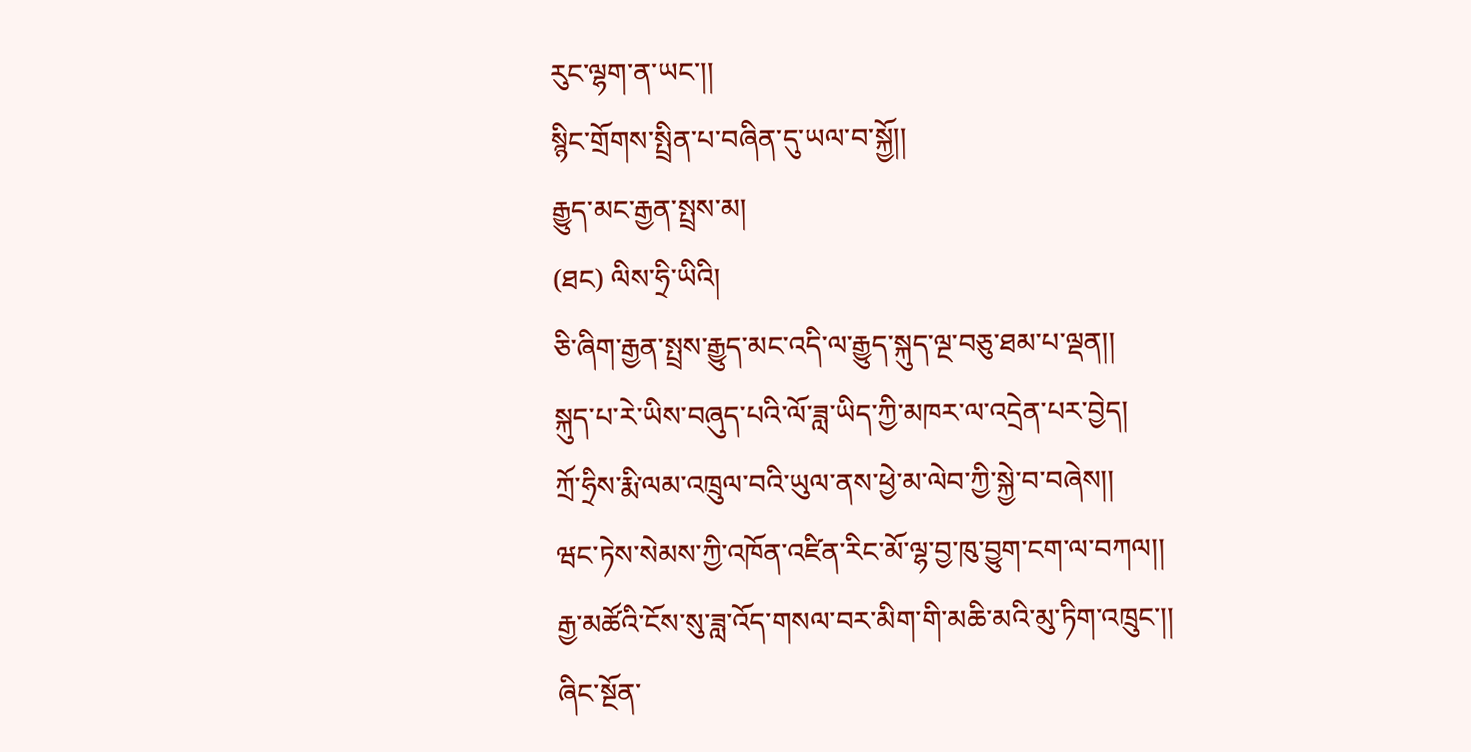རུང་ལྷག་ན་ཡང་།།
སྙིང་གྲོགས་སྤྲིན་པ་བཞིན་དུ་ཡལ་བ་སྐྱོ།།
རྒྱུད་མང་རྒྱན་སྤྲས་མ།
(ཐང) ལིས་ཧྲི་ཡིའི།
ཅི་ཞིག་རྒྱན་སྤྲས་རྒྱུད་མང་འདི་ལ་རྒྱུད་སྐུད་ལྔ་བཅུ་ཐམ་པ་ལྡན།།
སྐུད་པ་རེ་ཡིས་བཞུད་པའི་ལོ་ཟླ་ཡིད་ཀྱི་མཁར་ལ་འདྲེན་པར་བྱེད།
ཀྲོ་ཧྲིས་རྨི་ལམ་འཁྲུལ་བའི་ཡུལ་ནས་ཕྱེ་མ་ལེབ་ཀྱི་སྐྱེ་བ་བཞེས།།
ཝང་ཏེས་སེམས་ཀྱི་འཁོན་འཛིན་རིང་མོ་ལྷ་བྱ་ཁུ་བྱུག་ངག་ལ་བཀལ།།
རྒྱ་མཚོའི་ངོས་སུ་ཟླ་འོད་གསལ་བར་མིག་གི་མཆི་མའི་མུ་ཏིག་འཁྲུང་།།
ཞིང་སྔོན་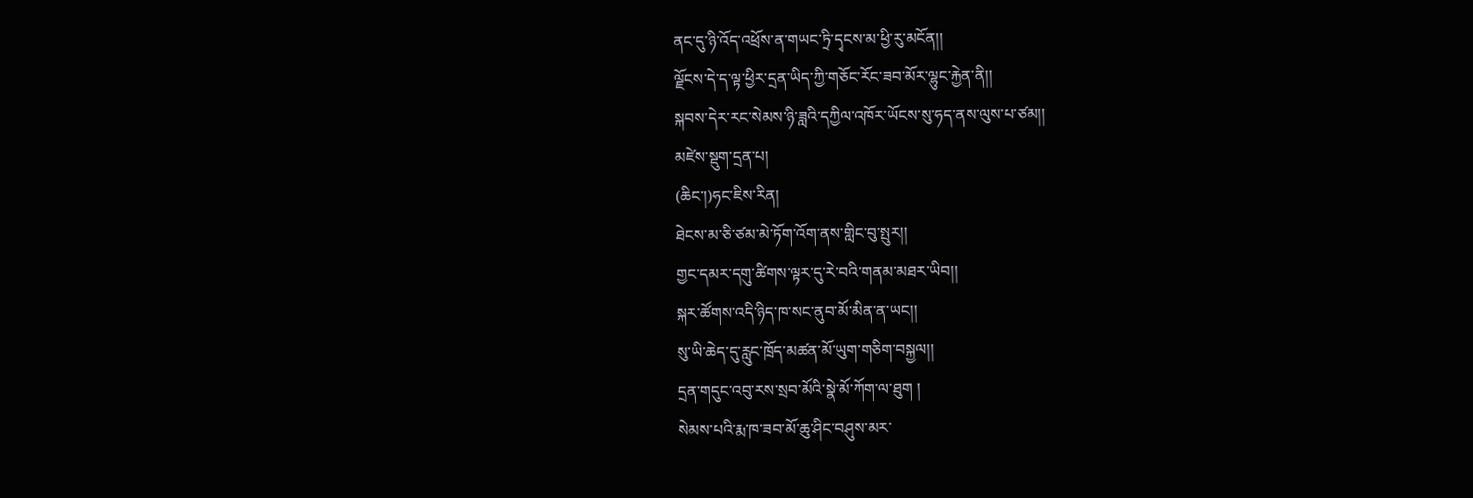ནང་དུ་ཉི་འོད་འཕྲོས་ན་གཡང་ཏྲི་དྭངས་མ་ཕྱི་རུ་མངོན།།
ལྗོངས་དེ་ད་ལྟ་ཕྱིར་དྲན་ཡིད་ཀྱི་གཅོང་རོང་ཟབ་མོར་ལྷུང་རྐྱེན་ནི།།
སྐབས་དེར་རང་སེམས་ཉི་ཟླའི་དཀྱིལ་འཁོར་ཡོངས་སུ་ཧད་ནས་ལུས་པ་ཙམ།།
མཛེས་སྡུག་དྲན་པ།
(ཆིང་།)ཧང་ཇིས་རིན།
ཐེངས་མ་ཅི་ཙམ་མེ་ཏོག་འོག་ནས་གླིང་བུ་སྤུར།།
གྱང་དམར་དགུ་ཚིགས་ལྟར་དུ་རེ་བའི་གནམ་མཐར་ཡིབ།།
སྐར་ཚོགས་འདི་ཉིད་ཁ་སང་ནུབ་མོ་མིན་ན་ཡང།།
སུ་ཡི་ཆེད་དུ་རླུང་ཁྲོད་མཚན་མོ་ཡུག་གཅིག་བསྐྱལ།།
དྲན་གདུང་འབུ་རས་སྲབ་མོའི་སྣེ་མོ་ཀོག་ལ་ཐུག །
སེམས་པའི་རྨ་ཁ་ཟབ་མོ་ཆུ་ཤིང་བཤུས་མར་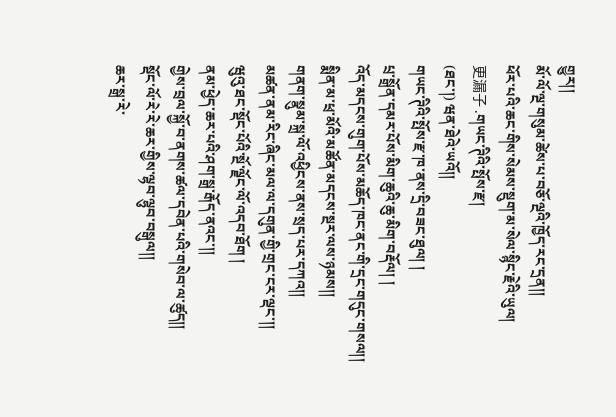གྱུར།།
མོ་ལོ་ལྔ་གསུམ་ཚེས་པ་བཅོ་ལྔའི་ཁྱོད་རང་དྲན།།
ཕོར་པའི་ཆང་གིས་སེམས་སྡུག་མ་སེལ་སྙིང་རྗེའི་ཡུལ།
更漏子 .གཡང་ཊིའི་སྤོས་རྫ།
(ཐང་།) ཝན་ཐེའེ་ཡའོ།།
གཡང་ཊིའི་སྤོས་རྫ་ཁ་ནས་དྲི་བཟང་ཐུལ། །
པྲ་སྒྲོན་དམར་པོས་མིག་ཆུའི་ཆུ་མིག་བརྡོལ། །
འོད་མདངས་གུག་པོས་མཆོད་ཁང་ནང་གི་དྲང་གདུང་གསལ།།
སྨིན་མ་ཕྲ་མོའི་མཚོན་མདངས་སྔར་ལས་ཉམས།།
གནག་སྣུམ་སྐྲ་ལོ་འཕྱིངས་ནས་སྲད་པར་དཀའ།།
མཚན་ནམ་རིང་ཞིང་མལ་ལ་དགུན་གྱི་གྲང་ངར་ལྡང་།།
ཝུའུ་ཐང་སྡོང་པོའི་སྔོ་ལྗོང་ལོ་འདབ་ཐོག །
ནམ་ཕྱེད་ཆར་པའི་ཤག་སྒྲ་རྒོད་ནའང་།།
གྱེས་བྲལ་སྐྱོ་བ་ནགས་ཚལ་དབེན་པའི་གསེབ་ལ་ཚུད།།
སྡོང་ལོ་རེ་རེ་ཆར་གྱིས་ལྷབ་ལྷུབ་བསྒུལ།།
ཆར་སྒྲ་རེ་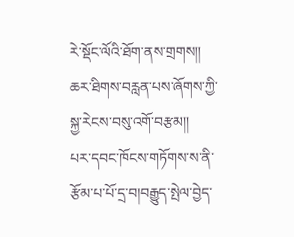རེ་སྡོང་ལོའི་ཐོག་ནས་གྲགས།།
ཆར་ཐིགས་བརླན་པས་ཞོགས་ཀྱི་སྐྱ་རེངས་བསུ་འགོ་བརྩམ།།
པར་དབང་ཁོངས་གཏོགས་ས་ནི་རྩོམ་པ་པོ་དྲ་བ།བརྒྱུད་སྤེལ་བྱེད་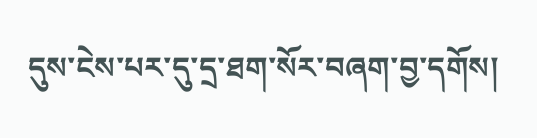དུས་ངེས་པར་དུ་དྲ་ཐག་སོར་བཞག་བྱ་དགོས།